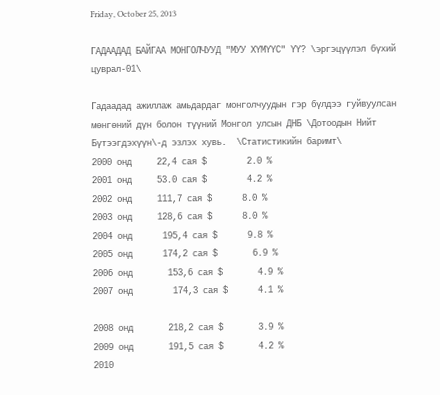Friday, October 25, 2013

ГАДААДАД БАЙГАА МОНГОЛЧУУД "МУУ ХҮМҮҮС" ҮҮ? \эргэцүүлэл бүхий цуврал-01\

Гадаадад ажиллаж амьдардаг монголчуудын гэр бүлдээ гуйвуулсан мөнгөний дүн болон түүний Монгол улсын ДНБ \Дотоодын Нийт Бүтээгдэхүүн\-д эзлэх хувь.  \Статистикийн баримт\
2000 онд     22,4 сая $        2.0 %
2001 онд     53.0 сая $        4.2 %
2002 онд     111,7 сая $      8.0 %
2003 онд     128,6 сая $      8.0 %
2004 онд      195,4 сая $      9.8 %
2005 онд      174,2 сая $       6.9 %
2006 онд       153,6 сая $       4.9 %
2007 онд        174,3 сая $      4.1 %

2008 онд       218,2 сая $       3.9 %
2009 онд       191,5 сая $       4.2 %
2010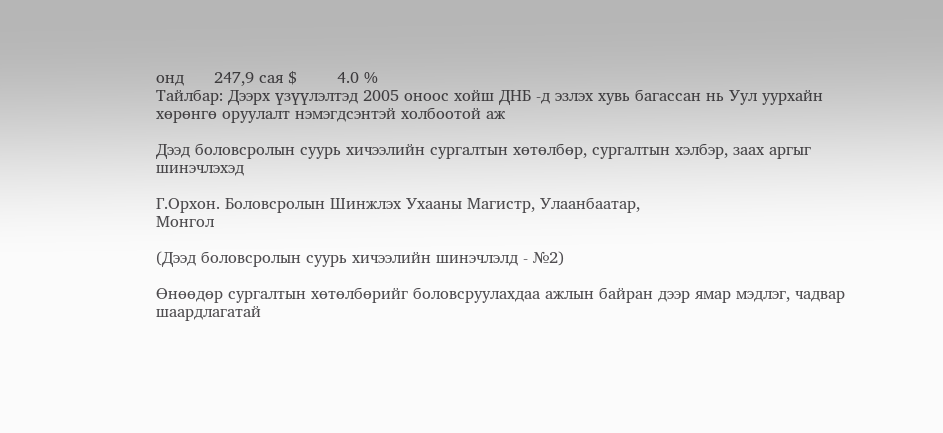онд      247,9 сая $        4.0 %
Тайлбар: Дээрх үзүүлэлтэд 2005 оноос хойш ДНБ -д эзлэх хувь багассан нь Уул уурхайн хөрөнгө оруулалт нэмэгдсэнтэй холбоотой аж

Дээд боловсролын суурь хичээлийн сургалтын хөтөлбөр, сургалтын хэлбэр, заах аргыг шинэчлэхэд

Г.Орхон. Боловсролын Шинжлэх Ухааны Магистр, Улаанбаатар,
Монгол

(Дээд боловсролын суурь хичээлийн шинэчлэлд - №2)

Өнөөдөр сургалтын хөтөлбөрийг боловсруулахдаа ажлын байран дээр ямар мэдлэг, чадвар шаардлагатай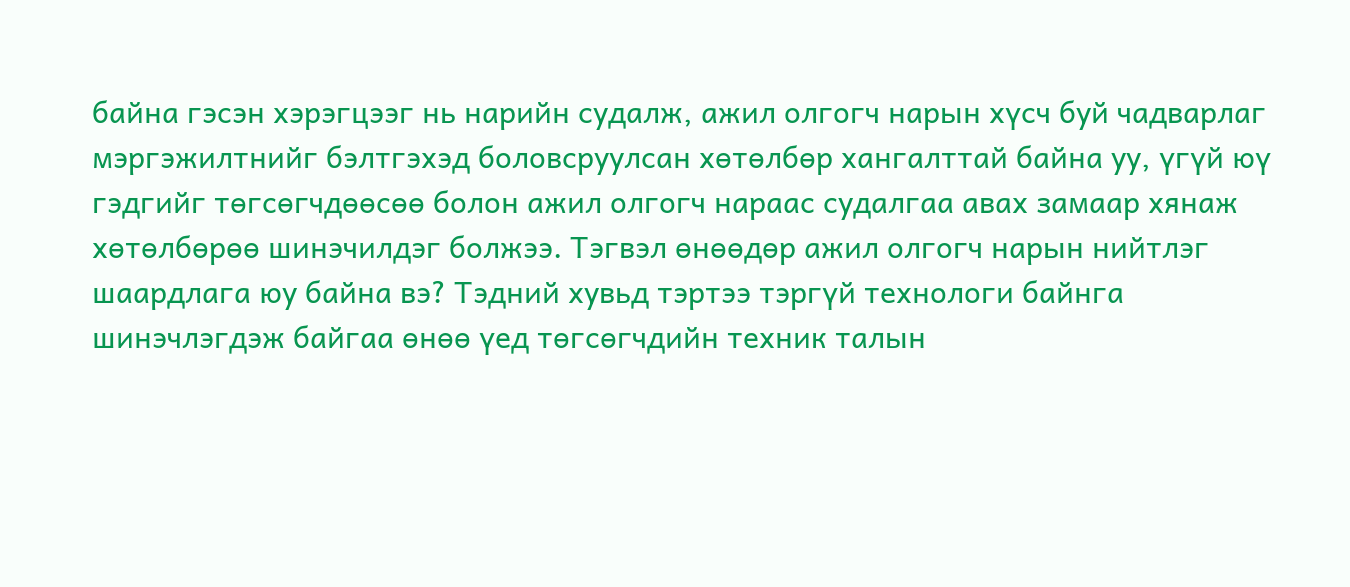байна гэсэн хэрэгцээг нь нарийн судалж, ажил олгогч нарын хүсч буй чадварлаг мэргэжилтнийг бэлтгэхэд боловсруулсан хөтөлбөр хангалттай байна уу, үгүй юү гэдгийг төгсөгчдөөсөө болон ажил олгогч нараас судалгаа авах замаар хянаж хөтөлбөрөө шинэчилдэг болжээ. Тэгвэл өнөөдөр ажил олгогч нарын нийтлэг шаардлага юу байна вэ? Tэдний хувьд тэртээ тэргүй технологи байнга шинэчлэгдэж байгаа өнөө үед төгсөгчдийн техник талын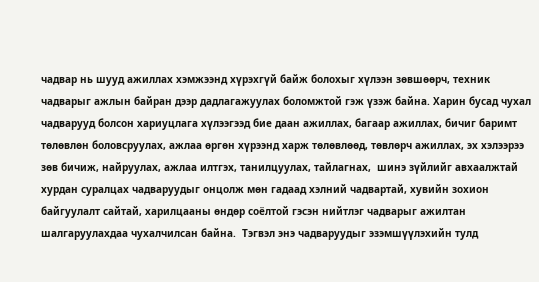чадвар нь шууд ажиллах хэмжээнд хүрэхгүй байж болохыг хүлээн зөвшөөрч, техник чадварыг ажлын байран дээр дадлагажуулах боломжтой гэж үзэж байна. Харин бусад чухал чадварууд болсон хариуцлага хүлээгээд бие даан ажиллах, багаар ажиллах, бичиг баримт төлөвлөн боловсруулах, ажлаа өргөн хүрээнд харж төлөвлөөд, төвлөрч ажиллах, эх хэлээрээ зөв бичиж, найруулах, ажлаа илтгэх, танилцуулах, тайлагнах,  шинэ зүйлийг авхаалжтай хурдан суралцах чадваруудыг онцолж мөн гадаад хэлний чадвартай, хувийн зохион байгуулалт сайтай, харилцааны өндөр соёлтой гэсэн нийтлэг чадварыг ажилтан шалгаруулахдаа чухалчилсан байна.  Тэгвэл энэ чадваруудыг эзэмшүүлэхийн тулд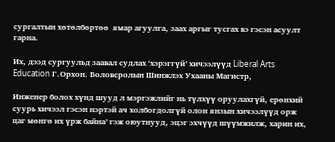сургалтын хөтөлбөртөө  ямар агуулга, заах аргыг тусгах вэ гэсэн асуулт гарна.

Их, дээд сургуульд заавал судлах ‘хэрэггүй’ хичээлүүд Liberal Arts Education Г.Орхон. Боловсролын Шинжлэх Ухааны Магистр,

Инженер болох хүнд шууд л мэргэжлийг нь түлхүү оруулахгүй, ерөнхий суурь хичээл гэсэн нэртэй ач холбогдолгүй олон янзын хичээлүүд орж цаг мөнгө их үрж байна’ гэж оюутнууд, эцэг эхчүүд шүүмжилж, харин их,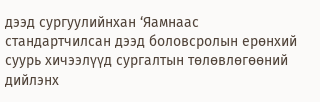дээд сургуулийнхан ‘Яамнаас стандартчилсан дээд боловсролын ерөнхий суурь хичээлүүд сургалтын төлөвлөгөөний дийлэнх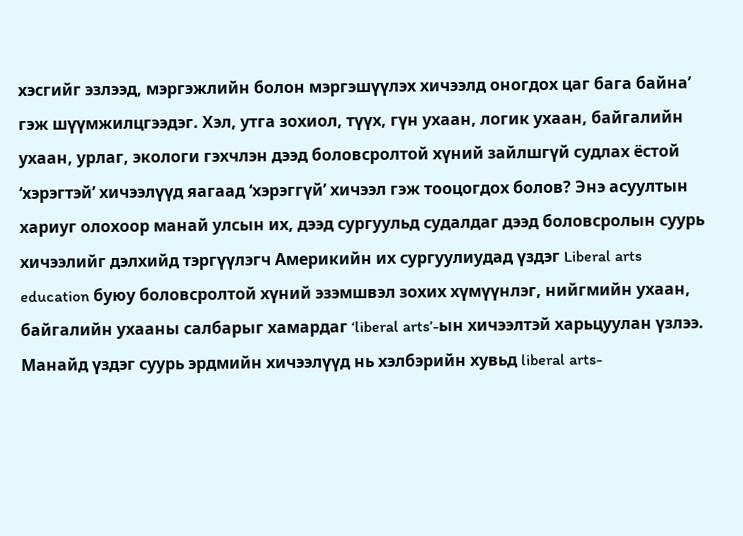хэсгийг эзлээд, мэргэжлийн болон мэргэшүүлэх хичээлд оногдох цаг бага байна’ гэж шүүмжилцгээдэг. Хэл, утга зохиол, түүх, гүн ухаан, логик ухаан, байгалийн ухаан, урлаг, экологи гэхчлэн дээд боловсролтой хүний зайлшгүй судлах ёстой ‘хэрэгтэй’ хичээлүүд яагаад ‘хэрэггүй’ хичээл гэж тооцогдох болов? Энэ асуултын хариуг олохоор манай улсын их, дээд сургуульд судалдаг дээд боловсролын суурь хичээлийг дэлхийд тэргүүлэгч Америкийн их сургуулиудад үздэг Liberal arts education буюу боловсролтой хүний эзэмшвэл зохих хүмүүнлэг, нийгмийн ухаан, байгалийн ухааны салбарыг хамардаг ‘liberal arts’-ын хичээлтэй харьцуулан үзлээ.  Манайд үздэг суурь эрдмийн хичээлүүд нь хэлбэрийн хувьд liberal arts-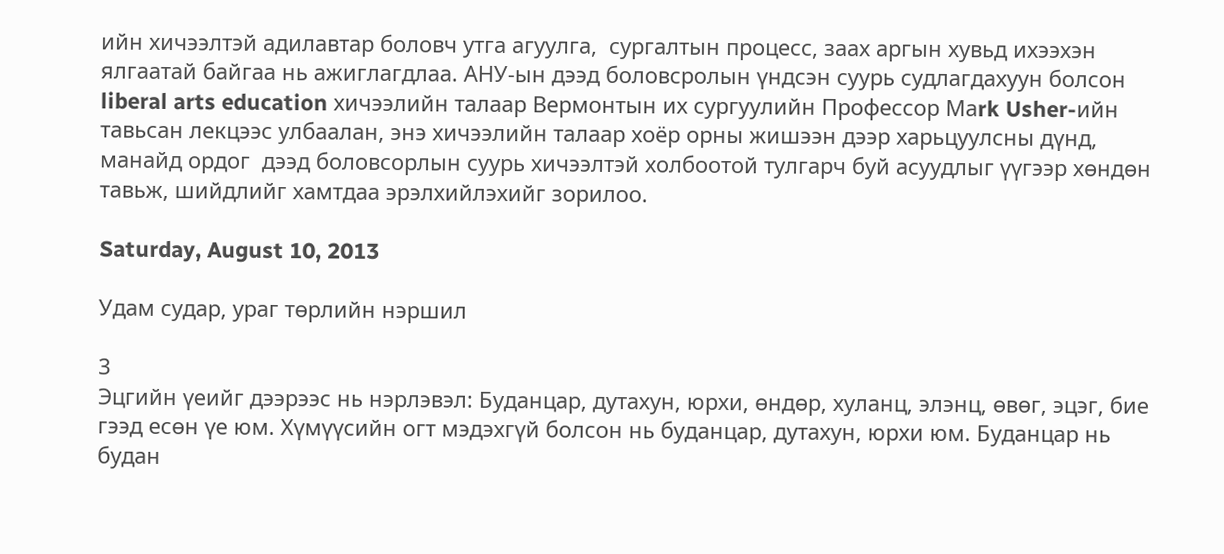ийн хичээлтэй адилавтар боловч утга агуулга,  сургалтын процесс, заах аргын хувьд ихээхэн ялгаатай байгаа нь ажиглагдлаа. АНУ-ын дээд боловсролын үндсэн суурь судлагдахуун болсон liberal arts education хичээлийн талаар Вермонтын их сургуулийн Профессор Маrk Usher-ийн тавьсан лекцээс улбаалан, энэ хичээлийн талаар хоёр орны жишээн дээр харьцуулсны дүнд, манайд ордог  дээд боловсорлын суурь хичээлтэй холбоотой тулгарч буй асуудлыг үүгээр хөндөн тавьж, шийдлийг хамтдаа эрэлхийлэхийг зорилоо.

Saturday, August 10, 2013

Удам судар, ураг төрлийн нэршил

3
Эцгийн үеийг дээрээс нь нэрлэвэл: Буданцар, дутахун, юрхи, өндөр, хуланц, элэнц, өвөг, эцэг, бие гээд есөн үе юм. Хүмүүсийн огт мэдэхгүй болсон нь буданцар, дутахун, юрхи юм. Буданцар нь будан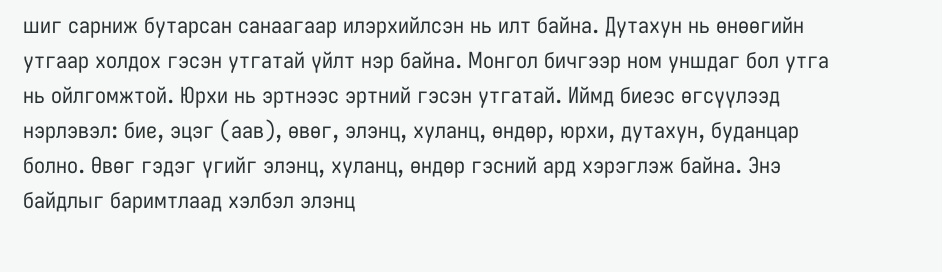шиг сарниж бутарсан санаагаар илэрхийлсэн нь илт байна. Дутахун нь өнөөгийн утгаар холдох гэсэн утгатай үйлт нэр байна. Монгол бичгээр ном уншдаг бол утга нь ойлгомжтой. Юрхи нь эртнээс эртний гэсэн утгатай. Иймд биеэс өгсүүлээд нэрлэвэл: бие, эцэг (аав), өвөг, элэнц, хуланц, өндөр, юрхи, дутахун, буданцар болно. Өвөг гэдэг үгийг элэнц, хуланц, өндөр гэсний ард хэрэглэж байна. Энэ байдлыг баримтлаад хэлбэл элэнц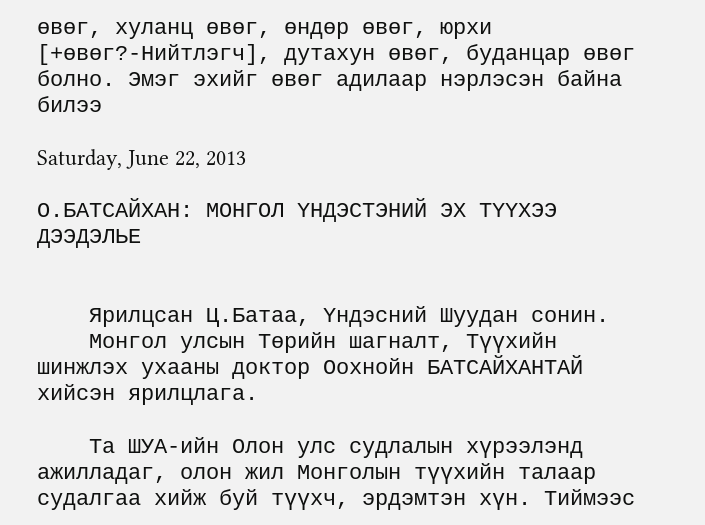өвөг, хуланц өвөг, өндөр өвөг, юрхи [+өвөг?-Нийтлэгч], дутахун өвөг, буданцар өвөг болно. Эмэг эхийг өвөг адилаар нэрлэсэн байна билээ

Saturday, June 22, 2013

О.БАТСАЙХАН: МОНГОЛ ҮНДЭСТЭНИЙ ЭХ ТҮҮХЭЭ ДЭЭДЭЛЬЕ


    Ярилцсан Ц.Батаа, Үндэсний Шуудан сонин.
    Монгол улсын Төрийн шагналт, Түүхийн шинжлэх ухааны доктор Оохнойн БАТСАЙХАНТАЙ хийсэн ярилцлага.

    Та ШУА-ийн Олон улс судлалын хүрээлэнд ажилладаг, олон жил Монголын түүхийн талаар судалгаа хийж буй түүхч, эрдэмтэн хүн. Тиймээс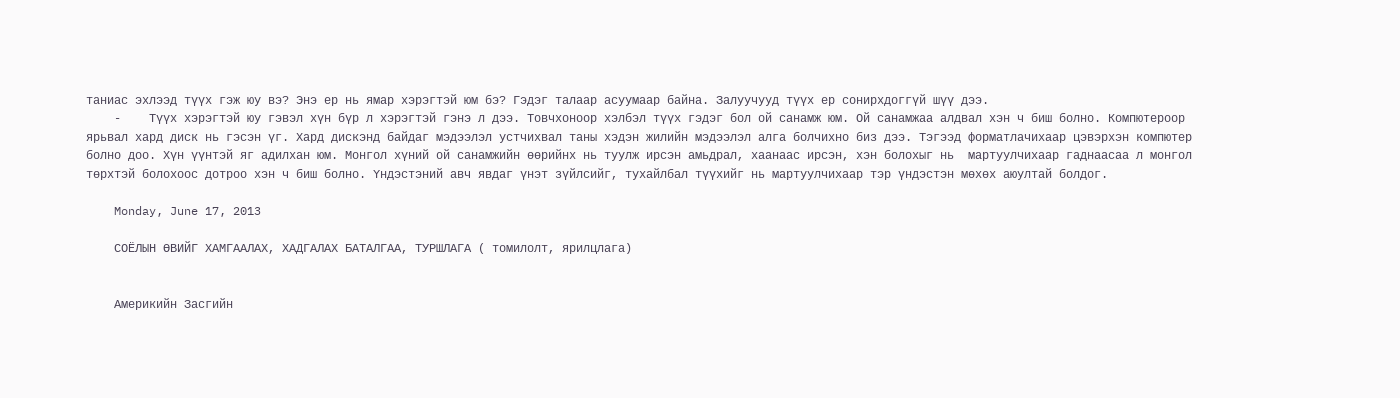таниас эхлээд түүх гэж юу вэ? Энэ ер нь ямар хэрэгтэй юм бэ? Гэдэг талаар асуумаар байна. Залуучууд түүх ер сонирхдоггүй шүү дээ.
    -    Түүх хэрэгтэй юу гэвэл хүн бүр л хэрэгтэй гэнэ л дээ. Товчхоноор хэлбэл түүх гэдэг бол ой санамж юм. Ой санамжаа алдвал хэн ч биш болно. Компютероор ярьвал хард диск нь гэсэн үг. Хард дискэнд байдаг мэдээлэл устчихвал таны хэдэн жилийн мэдээлэл алга болчихно биз дээ. Тэгээд форматлачихаар цэвэрхэн компютер болно доо. Хүн үүнтэй яг адилхан юм. Монгол хүний ой санамжийн өөрийнх нь туулж ирсэн амьдрал, хаанаас ирсэн, хэн болохыг нь  мартуулчихаар гаднаасаа л монгол төрхтэй болохоос дотроо хэн ч биш болно. Үндэстэний авч явдаг үнэт зүйлсийг, тухайлбал түүхийг нь мартуулчихаар тэр үндэстэн мөхөх аюултай болдог.

    Monday, June 17, 2013

    СОЁЛЫН ӨВИЙГ ХАМГААЛАХ, ХАДГАЛАХ БАТАЛГАА, ТУРШЛАГА ( томилолт, ярилцлага)


    Америкийн Засгийн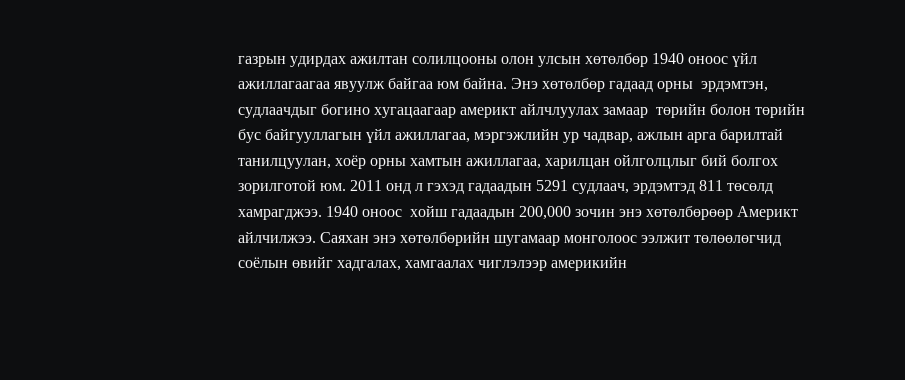газрын удирдах ажилтан солилцооны олон улсын хөтөлбөр 1940 оноос үйл ажиллагаагаа явуулж байгаа юм байна. Энэ хөтөлбөр гадаад орны  эрдэмтэн, судлаачдыг богино хугацаагаар америкт айлчлуулах замаар  төрийн болон төрийн бус байгууллагын үйл ажиллагаа, мэргэжлийн ур чадвар, ажлын арга барилтай танилцуулан, хоёр орны хамтын ажиллагаа, харилцан ойлголцлыг бий болгох зорилготой юм. 2011 онд л гэхэд гадаадын 5291 судлаач, эрдэмтэд 811 төсөлд хамрагджээ. 1940 оноос  xойш гадаадын 200,000 зочин энэ хөтөлбөрөөр Америкт айлчилжээ. Саяхан энэ хөтөлбөрийн шугамаар монголоос ээлжит төлөөлөгчид  соёлын өвийг хадгалах, хамгаалах чиглэлээр америкийн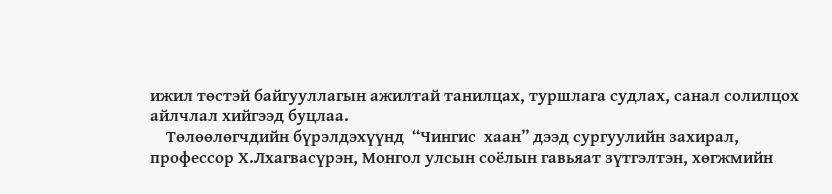ижил төстэй байгууллагын ажилтай танилцах, туршлага судлах, санал солилцох айлчлал хийгээд буцлаа.
    Төлөөлөгчдийн бүрэлдэхүүнд  “Чингис  хаан” дээд сургуулийн захирал, профессор Х.Лхагвасүрэн, Монгол улсын соёлын гавьяат зүтгэлтэн, хөгжмийн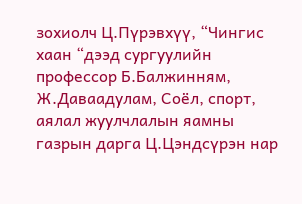зохиолч Ц.Пүрэвхүү, “Чингис хаан “дээд сургуулийн профессор Б.Балжинням, Ж.Даваадулам, Соёл, спорт, аялал жуулчлалын яамны газрын дарга Ц.Цэндсүрэн нар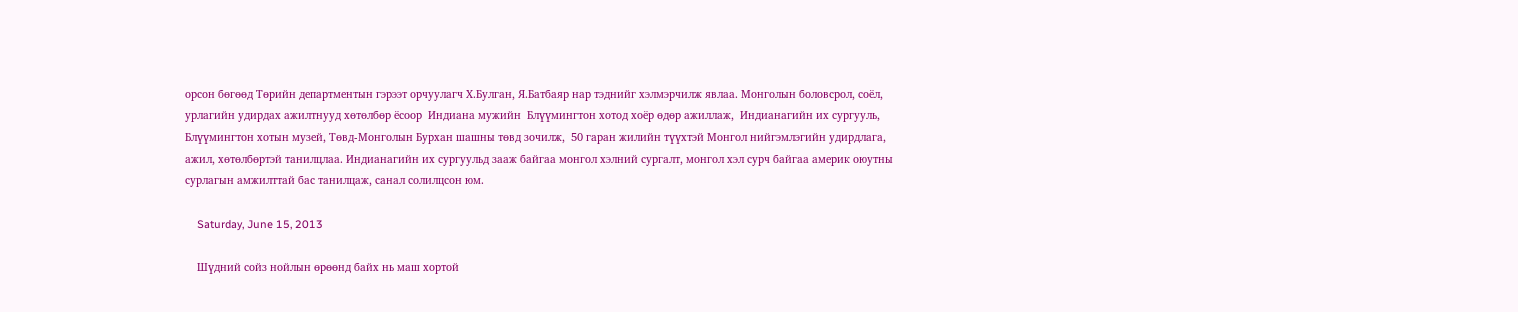орсон бөгөөд Төрийн департментын гэрээт орчуулагч Х.Булган, Я.Батбаяр нар тэднийг хэлмэрчилж явлаа. Монголын боловсрол, соёл, урлагийн удирдах ажилтнууд хөтөлбөр ёсоор  Индиана мужийн  Блүүмингтон хотод хоёр өдөр ажиллаж,  Индианагийн их сургууль, Блүүмингтон хотын музей, Төвд-Монголын Бурхан шашны төвд зочилж,  50 гаран жилийн түүхтэй Монгол нийгэмлэгийн удирдлага, ажил, хөтөлбөртэй танилцлаа. Индианагийн их сургуульд зааж байгаа монгол хэлний сургалт, монгол хэл сурч байгаа америк оюутны сурлагын амжилттай бас танилцаж, санал солилцсон юм.

    Saturday, June 15, 2013

    Шүдний сойз нойлын өрөөнд байх нь маш хортой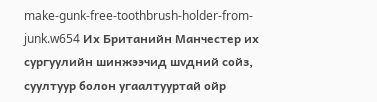make-gunk-free-toothbrush-holder-from-junk.w654 Их Британийн Манчестер их сургуулийн шинжээчид шvдний сойз, суултуур болон угаалтууртай ойр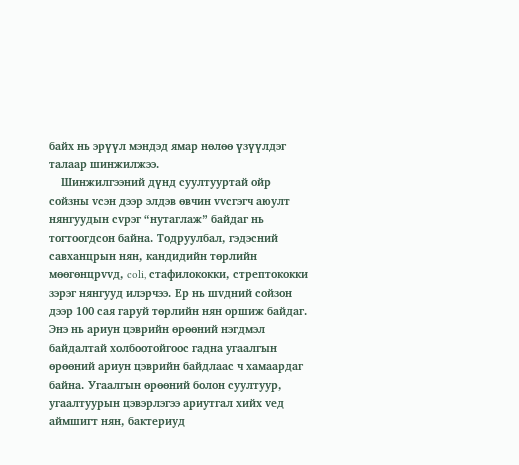байх нь эрүүл мэндэд ямар нөлөө үзүүлдэг талаар шинжилжээ.
    Шинжилгээний дүнд суултууртай ойр сойзны vсэн дээр элдэв өвчин vvсгэгч аюулт нянгуудын сvрэг “нутаглаж” байдаг нь тогтоогдсон байна. Тодруулбал, гэдэсний савханцрын нян, кандидийн төрлийн мөөгөнцрvvд, coli, стафилококки, стрептококки зэрэг нянгууд илэрчээ. Ер нь шvдний сойзон дээр 100 сая гаруй төрлийн нян оршиж байдаг. Энэ нь ариун цэврийн өрөөний нэгдмэл байдалтай холбоотойгоос гадна угаалгын өрөөний ариун цэврийн байдлаас ч хамаардаг байна. Угаалгын өрөөний болон суултуур, угаалтуурын цэвэрлэгээ ариутгал хийх vед аймшигт нян, бактериуд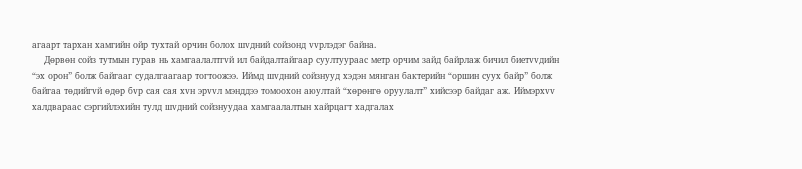агаарт тархан хамгийн ойр тухтай орчин болох шvдний сойзонд vvрлэдэг байна.
    Дөрвөн сойз тутмын гурав нь хамгаалалтгvй ил байдалтайгаар суултуураас метр орчим зайд байрлаж бичил биетvvдийн “эх орон” болж байгааг судалгаагаар тогтоожээ. Иймд шvдний сойзнууд хэдэн мянган бактерийн “оршин суух байр” болж байгаа төдийгvй өдөр бvр сая сая хvн эрvvл мэнддээ томоохон аюултай “хөрөнгө оруулалт” хийсээр байдаг аж. Иймэрхvv халдвараас сэргийлэхийн тулд шvдний сойзнуудаа хамгаалалтын хайрцагт хадгалах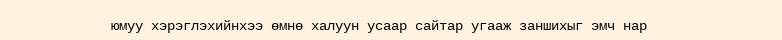юмуу хэрэглэхийнхээ өмнө халуун усаар сайтар угааж заншихыг эмч нар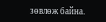зөвлөж байна.